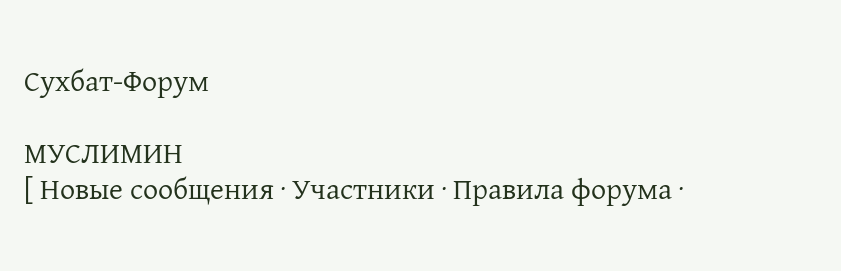Сухбат-Форум

МУСЛИМИН
[ Новые сообщения · Участники · Правила форума ·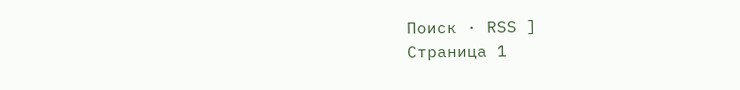Поиск · RSS ]
Страница 1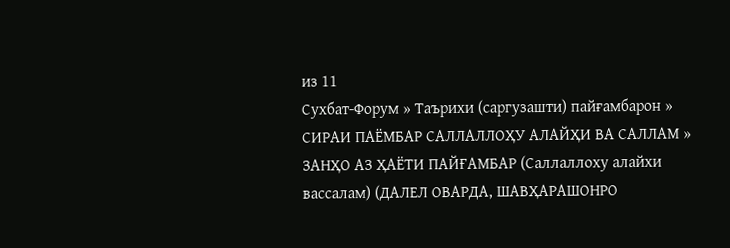из 11
Сухбат-Форум » Таърихи (саргузашти) пайғамбарон » СИРАИ ПАЁМБАР САЛЛАЛЛОҲУ АЛАЙҲИ ВА САЛЛАМ » ЗАНҲО АЗ ҲАЁТИ ПАЙҒАМБАР (Саллаллоху алайхи вассалам) (ДАЛЕЛ ОВАРДА, ШАВҲАРАШОНРО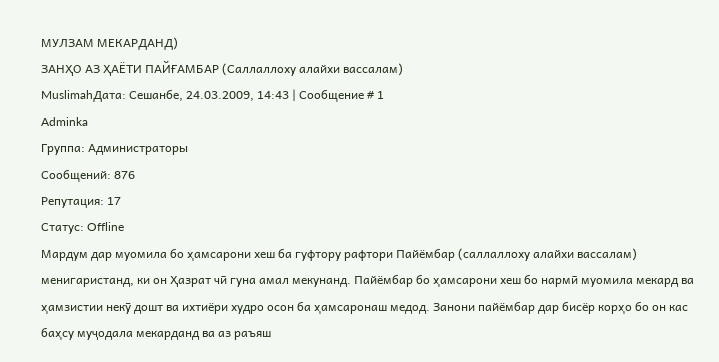МУЛЗАМ МЕКАРДАНД)
ЗАНҲО АЗ ҲАЁТИ ПАЙҒАМБАР (Саллаллоху алайхи вассалам)
MuslimahДата: Сешанбе, 24.03.2009, 14:43 | Сообщение # 1
Adminka
Группа: Администраторы
Сообщений: 876
Репутация: 17
Статус: Offline
Мардум дар муомила бо ҳамсарони хеш ба гуфтору рафтори Пайёмбар (саллаллоху алайхи вассалам) менигаристанд, ки он Ҳазрат чӣ гуна амал мекунанд. Пайёмбар бо ҳамсарони хеш бо нармӣ муомила мекард ва ҳамзистии некӯ дошт ва ихтиёри худро осон ба ҳамсаронаш медод. Занони пайёмбар дар бисёр корҳо бо он кас баҳсу муҷодала мекарданд ва аз раъяш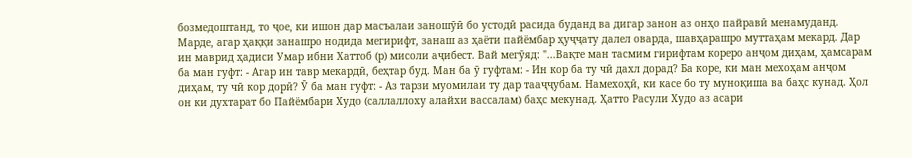бозмедоштанд, то ҷое, ки ишон дар масъалаи заношӯӣ бо устодӣ расида буданд ва дигар занон аз онҳо пайравӣ менамуданд. Марде, агар ҳаққи занашро нодида мегирифт, занаш аз ҳаёти пайёмбар ҳуҷҷату далел оварда, шавҳарашро муттаҳам мекард. Дар ин маврид ҳадиси Умар ибни Хаттоб (р) мисоли аҷибест. Вай мегӯяд: "...Вақте ман тасмим гирифтам кореро анҷом диҳам, ҳамсарам ба ман гуфт: - Агар ин тавр мекардӣ, беҳтар буд. Ман ба ӯ гуфтам: - Ин кор ба ту чӣ дахл дорад? Ба коре, ки ман мехоҳам анҷом диҳам, ту чӣ кор дорӣ? Ӯ ба ман гуфт: - Аз тарзи муомилаи ту дар тааҷҷубам. Намехоҳӣ, ки касе бо ту муноқиша ва баҳс кунад. Ҳол он ки духтарат бо Пайёмбари Худо (саллаллоху алайхи вассалам) баҳс мекунад. Ҳатто Расули Худо аз асари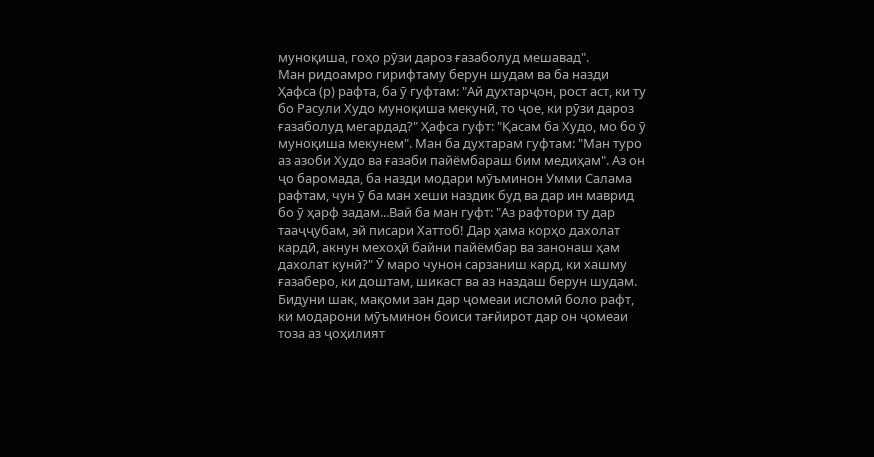муноқиша, гоҳо рӯзи дароз ғазаболуд мешавад".
Ман ридоамро гирифтаму берун шудам ва ба назди Ҳафса (р) рафта, ба ӯ гуфтам: "Ай духтарҷон, рост аст, ки ту бо Расули Худо муноқиша мекунӣ, то ҷое, ки рӯзи дароз ғазаболуд мегардад?" Ҳафса гуфт: "Қасам ба Худо, мо бо ӯ муноқиша мекунем". Ман ба духтарам гуфтам: "Ман туро аз азоби Худо ва ғазаби пайёмбараш бим медиҳам". Аз он ҷо баромада, ба назди модари мӯъминон Умми Салама рафтам, чун ӯ ба ман хеши наздик буд ва дар ин маврид бо ӯ ҳарф задам...Вай ба ман гуфт: "Аз рафтори ту дар тааҷҷубам, эй писари Хаттоб! Дар ҳама корҳо дахолат кардӣ, акнун мехоҳӣ байни пайёмбар ва занонаш ҳам дахолат кунӣ?" Ӯ маро чунон сарзаниш кард, ки хашму ғазаберо, ки доштам, шикаст ва аз наздаш берун шудам.
Бидуни шак, мақоми зан дар ҷомеаи исломӣ боло рафт, ки модарони мӯъминон боиси тағйирот дар он ҷомеаи тоза аз ҷоҳилият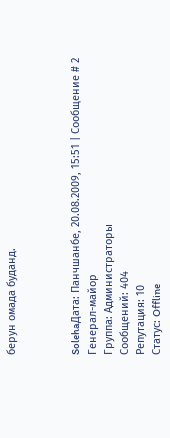берун омада буданд.



SolehaДата: Панчшанбе, 20.08.2009, 15:51 | Сообщение # 2
Генерал-майор
Группа: Администраторы
Сообщений: 404
Репутация: 10
Статус: Offline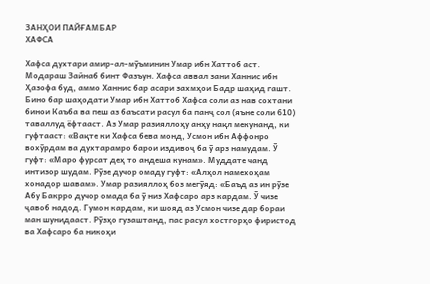ЗАНҲОИ ПАЙҒАМБАР
ХАФСА

Хафса духтари амир-ал-мӯъминин Умар ибн Хаттоб аст. Модараш Зайнаб бинт Фазъун. Хафса аввал зани Ханнис ибн Ҳазофа буд, аммо Ханнис бар асари захмҳои Бадр шаҳид гашт. Бино бар шаҳодати Умар ибн Хаттоб Хафса соли аз нав сохтани бинои Каъба ва пеш аз баъсати расул ба панҷ сол (яъне соли 610) таваллуд ёфтааст. Аз Умар разияллоҳу анҳу нақл мекунанд, ки гуфтааст: «Вақте ки Хафса бева монд, Усмон ибн Аффонро вохӯрдам ва духтарамро барои издивоҷ ба ӯ арз намудам. Ӯ гуфт: «Маро фурсат деҳ то андеша кунам». Муддате чанд интизор шудам. Рӯзе дучор омаду гуфт: «Алҳол намехоҳам хонадор шавам». Умар разияллоҳ боз мегӯяд: «Баъд аз ин рӯзе Абу Бакрро дучор омада ба ӯ низ Хафсаро арз кардам. Ӯ чизе ҷавоб надод. Гумон кардам, ки шояд аз Усмон чизе дар бораи ман шунидааст. Рӯзҳо гузаштанд, пас расул хостгорҳо фиристод ва Хафсаро ба никоҳи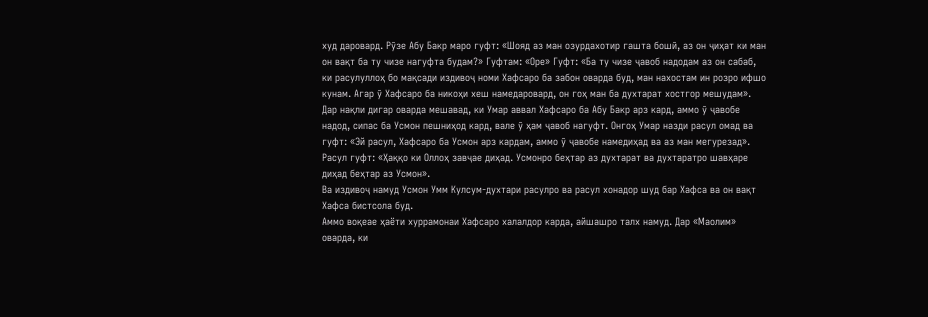худ даровард. Рӯзе Абу Бакр маро гуфт: «Шояд аз ман озурдахотир гашта бошӣ, аз он ҷиҳат ки ман он вақт ба ту чизе нагуфта будам?» Гуфтам: «Оре» Гуфт: «Ба ту чизе ҷавоб надодам аз он сабаб, ки расулуллоҳ бо мақсади издивоҷ номи Хафсаро ба забон оварда буд, ман нахостам ин розро ифшо кунам. Агар ӯ Хафсаро ба никоҳи хеш намедаровард, он гоҳ ман ба духтарат хостгор мешудам».
Дар нақли дигар оварда мешавад, ки Умар аввал Хафсаро ба Абу Бакр арз кард, аммо ӯ ҷавобе надод, сипас ба Усмон пешниҳод кард, вале ӯ ҳам ҷавоб нагуфт. Онгоҳ Умар назди расул омад ва гуфт: «Эй расул, Хафсаро ба Усмон арз кардам, аммо ӯ ҷавобе намедиҳад ва аз ман мегурезад».
Расул гуфт: «Ҳаққо ки Оллоҳ завҷае диҳад. Усмонро беҳтар аз духтарат ва духтаратро шавҳаре диҳад беҳтар аз Усмон».
Ва издивоҷ намуд Усмон Умм Кулсум-духтари расулро ва расул хонадор шуд бар Хафса ва он вақт Хафса бистсола буд.
Аммо воқеае ҳаёти хуррамонаи Хафсаро халалдор карда, айшашро талх намуд. Дар «Маолим» оварда, ки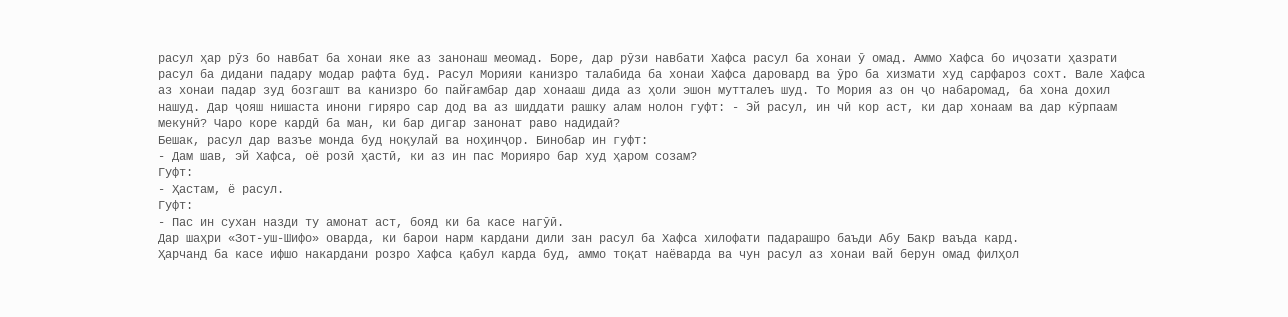расул ҳар рӯз бо навбат ба хонаи яке аз занонаш меомад. Боре, дар рӯзи навбати Хафса расул ба хонаи ӯ омад. Аммо Хафса бо иҷозати ҳазрати расул ба дидани падару модар рафта буд. Расул Морияи канизро талабида ба хонаи Хафса даровард ва ӯро ба хизмати худ сарфароз сохт. Вале Хафса аз хонаи падар зуд бозгашт ва канизро бо пайғамбар дар хонааш дида аз ҳоли эшон мутталеъ шуд. То Мория аз он ҷо набаромад, ба хона дохил нашуд. Дар ҷояш нишаста инони гиряро сар дод ва аз шиддати рашку алам нолон гуфт: - Эй расул, ин чӣ кор аст, ки дар хонаам ва дар кӯрпаам мекунӣ? Чаро коре кардӣ ба ман, ки бар дигар занонат раво надидаӣ?
Бешак, расул дар вазъе монда буд ноқулай ва ноҳинҷор. Бинобар ин гуфт:
- Дам шав, эй Хафса, оё розӣ ҳастӣ, ки аз ин пас Морияро бар худ ҳаром созам?
Гуфт:
- Ҳастам, ё расул.
Гуфт:
- Пас ин сухан назди ту амонат аст, бояд ки ба касе нагӯӣ.
Дар шаҳри «Зот-уш-Шифо» оварда, ки барои нарм кардани дили зан расул ба Хафса хилофати падарашро баъди Абу Бакр ваъда кард.
Ҳарчанд ба касе ифшо накардани розро Хафса қабул карда буд, аммо тоқат наёварда ва чун расул аз хонаи вай берун омад филҳол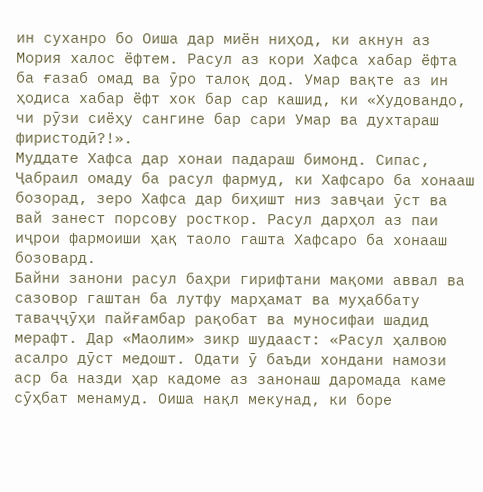ин суханро бо Оиша дар миён ниҳод, ки акнун аз Мория халос ёфтем. Расул аз кори Хафса хабар ёфта ба ғазаб омад ва ӯро талоқ дод. Умар вақте аз ин ҳодиса хабар ёфт хок бар сар кашид, ки «Худовандо, чи рӯзи сиёҳу сангине бар сари Умар ва духтараш фиристодӣ?!».
Муддате Хафса дар хонаи падараш бимонд. Сипас, Ҷабраил омаду ба расул фармуд, ки Хафсаро ба хонааш бозорад, зеро Хафса дар биҳишт низ завҷаи ӯст ва вай занест порсову росткор. Расул дарҳол аз паи иҷрои фармоиши ҳақ таоло гашта Хафсаро ба хонааш бозовард.
Байни занони расул баҳри гирифтани мақоми аввал ва сазовор гаштан ба лутфу марҳамат ва муҳаббату таваҷҷӯҳи пайғамбар рақобат ва муносифаи шадид мерафт. Дар «Маолим» зикр шудааст: «Расул ҳалвою асалро дӯст медошт. Одати ӯ баъди хондани намози аср ба назди ҳар кадоме аз занонаш даромада каме сӯҳбат менамуд. Оиша нақл мекунад, ки боре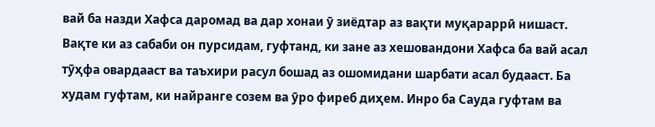вай ба назди Хафса даромад ва дар хонаи ӯ зиёдтар аз вақти муқараррӣ нишаст. Вақте ки аз сабаби он пурсидам, гуфтанд, ки зане аз хешовандони Хафса ба вай асал тӯҳфа овардааст ва таъхири расул бошад аз ошомидани шарбати асал будааст. Ба худам гуфтам, ки найранге созем ва ӯро фиреб диҳем. Инро ба Сауда гуфтам ва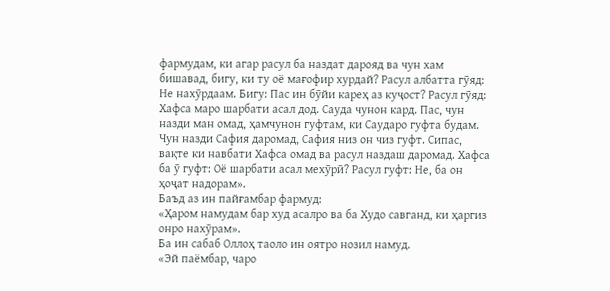фармудам, ки агар расул ба наздат дарояд ва чун хам бишавад, бигу, ки ту оё мағофир хурдай? Расул албатта гӯяд: Не нахӯрдаам. Бигу: Пас ин бӯйи кареҳ аз куҷост? Расул гӯяд: Хафса маро шарбати асал дод. Сауда чунон кард. Пас, чун назди ман омад, ҳамчунон гуфтам, ки Саударо гуфта будам. Чун назди Сафия даромад, Сафия низ он чиз гуфт. Сипас, вақте ки навбати Хафса омад ва расул наздаш даромад. Хафса ба ӯ гуфт: Оё шарбати асал мехӯрӣ? Расул гуфт: Не, ба он ҳоҷат надорам».
Баъд аз ин пайғамбар фармуд:
«Ҳаром намудам бар худ асалро ва ба Худо савганд, ки ҳаргиз онро нахӯрам».
Ба ин сабаб Оллоҳ таоло ин оятро нозил намуд.
«Эй паёмбар, чаро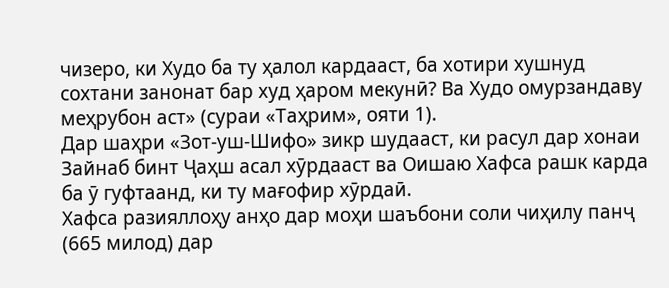чизеро, ки Худо ба ту ҳалол кардааст, ба хотири хушнуд сохтани занонат бар худ ҳаром мекунӣ? Ва Худо омурзандаву меҳрубон аст» (сураи «Таҳрим», ояти 1).
Дар шаҳри «Зот-уш-Шифо» зикр шудааст, ки расул дар хонаи Зайнаб бинт Ҷаҳш асал хӯрдааст ва Оишаю Хафса рашк карда ба ӯ гуфтаанд, ки ту мағофир хӯрдаӣ.
Хафса разияллоҳу анҳо дар моҳи шаъбони соли чиҳилу панҷ (665 милод) дар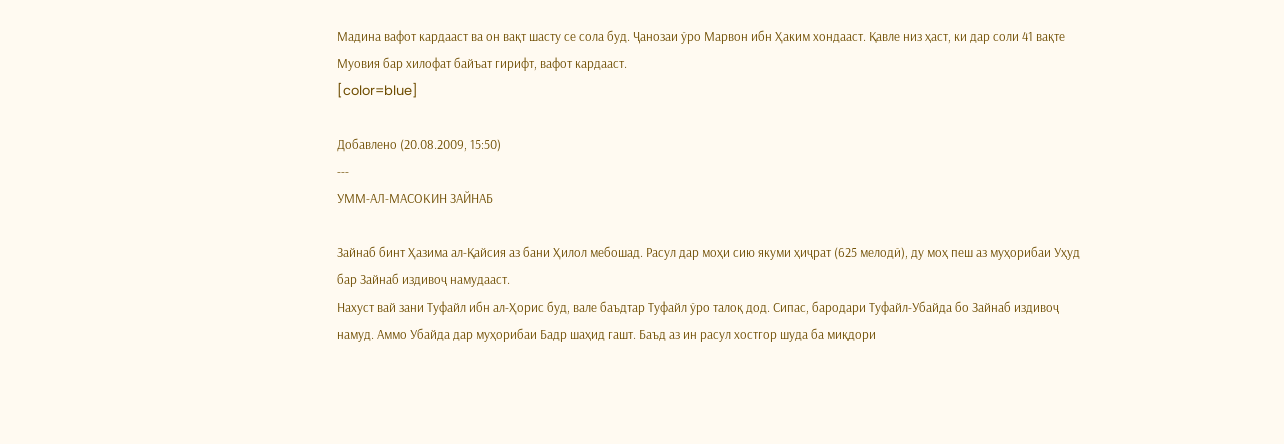Мадина вафот кардааст ва он вақт шасту се сола буд. Ҷанозаи ӯро Марвон ибн Ҳаким хондааст. Қавле низ ҳаст, ки дар соли 41 вақте Муовия бар хилофат байъат гирифт, вафот кардааст.
[color=blue]

Добавлено (20.08.2009, 15:50)
---
УММ-АЛ-МАСОКИН ЗАЙНАБ

Зайнаб бинт Ҳазима ал-Қайсия аз бани Ҳилол мебошад. Расул дар моҳи сию якуми ҳиҷрат (625 мелодӣ), ду моҳ пеш аз муҳорибаи Уҳуд бар Зайнаб издивоҷ намудааст.
Нахуст вай зани Туфайл ибн ал-Ҳорис буд, вале баъдтар Туфайл ӯро талоқ дод. Сипас, бародари Туфайл-Убайда бо Зайнаб издивоҷ намуд. Аммо Убайда дар муҳорибаи Бадр шаҳид гашт. Баъд аз ин расул хостгор шуда ба миқдори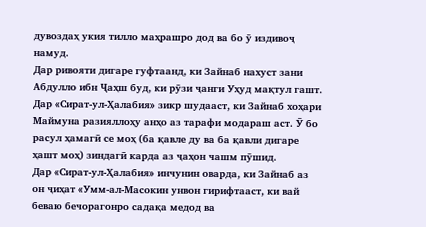дувоздаҳ укия тилло маҳрашро дод ва бо ӯ издивоҷ намуд.
Дар ривояти дигаре гуфтаанд, ки Зайнаб нахуст зани Абдулло ибн Ҷаҳш буд, ки рӯзи ҷанги Уҳуд мақтул гашт. Дар «Сират-ул-Ҳалабия» зикр шудааст, ки Зайнаб хоҳари Маймуна разияллоҳу анҳо аз тарафи модараш аст. Ӯ бо расул ҳамагӣ се моҳ (ба қавле ду ва ба қавли дигаре ҳашт моҳ) зиндагӣ карда аз ҷаҳон чашм пӯшид.
Дар «Сират-ул-Ҳалабия» инчунин оварда, ки Зайнаб аз он ҷиҳат «Умм-ал-Масокин унвон гирифтааст, ки вай беваю бечорагонро садақа медод ва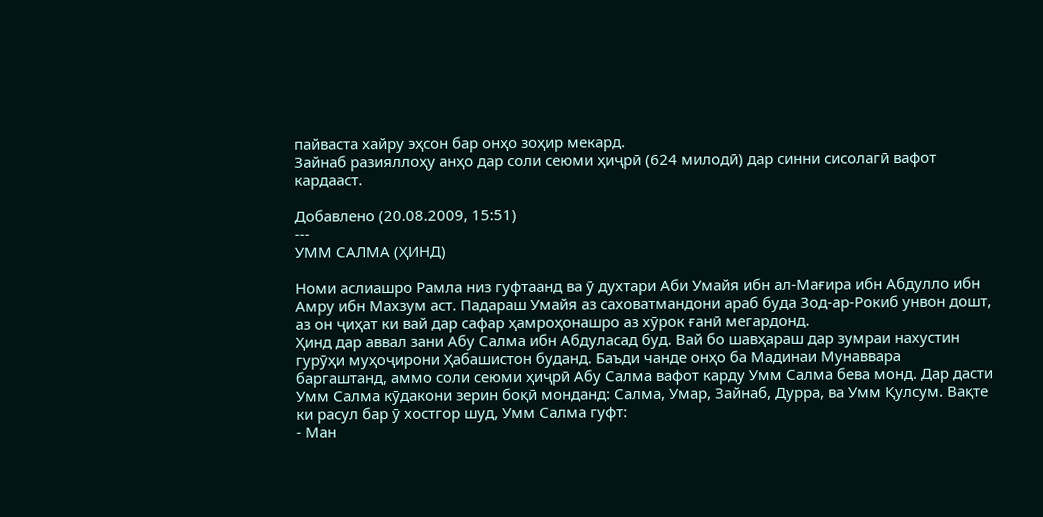пайваста хайру эҳсон бар онҳо зоҳир мекард.
Зайнаб разияллоҳу анҳо дар соли сеюми ҳиҷрӣ (624 милодӣ) дар синни сисолагӣ вафот кардааст.

Добавлено (20.08.2009, 15:51)
---
УММ САЛМА (ҲИНД)

Номи аслиашро Рамла низ гуфтаанд ва ӯ духтари Аби Умайя ибн ал-Мағира ибн Абдулло ибн Амру ибн Махзум аст. Падараш Умайя аз саховатмандони араб буда Зод-ар-Рокиб унвон дошт, аз он ҷиҳат ки вай дар сафар ҳамроҳонашро аз хӯрок ғанӣ мегардонд.
Ҳинд дар аввал зани Абу Салма ибн Абдуласад буд. Вай бо шавҳараш дар зумраи нахустин гурӯҳи муҳоҷирони Ҳабашистон буданд. Баъди чанде онҳо ба Мадинаи Мунаввара баргаштанд, аммо соли сеюми ҳиҷрӣ Абу Салма вафот карду Умм Салма бева монд. Дар дасти Умм Салма кӯдакони зерин боқӣ монданд: Салма, Умар, Зайнаб, Дурра, ва Умм Қулсум. Вақте ки расул бар ӯ хостгор шуд, Умм Салма гуфт:
- Ман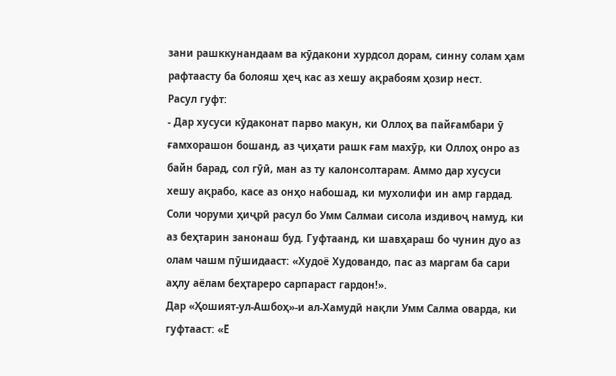зани рашккунандаам ва кӯдакони хурдсол дорам, синну солам ҳам рафтаасту ба болояш ҳеҷ кас аз хешу ақрабоям ҳозир нест.
Расул гуфт:
- Дар хусуси кӯдаконат парво макун, ки Оллоҳ ва пайғамбари ӯ ғамхорашон бошанд, аз ҷиҳати рашк ғам махӯр, ки Оллоҳ онро аз байн барад, сол гӯӣ, ман аз ту калонсолтарам. Аммо дар хусуси хешу ақрабо, касе аз онҳо набошад, ки мухолифи ин амр гардад.
Соли чоруми ҳиҷрӣ расул бо Умм Салмаи сисола издивоҷ намуд, ки аз беҳтарин занонаш буд. Гуфтаанд, ки шавҳараш бо чунин дуо аз олам чашм пӯшидааст: «Худоё Худовандо, пас аз маргам ба сари аҳлу аёлам беҳтареро сарпараст гардон!».
Дар «Ҳошият-ул-Ашбоҳ»-и ал-Хамудӣ нақли Умм Салма оварда, ки гуфтааст: «Ё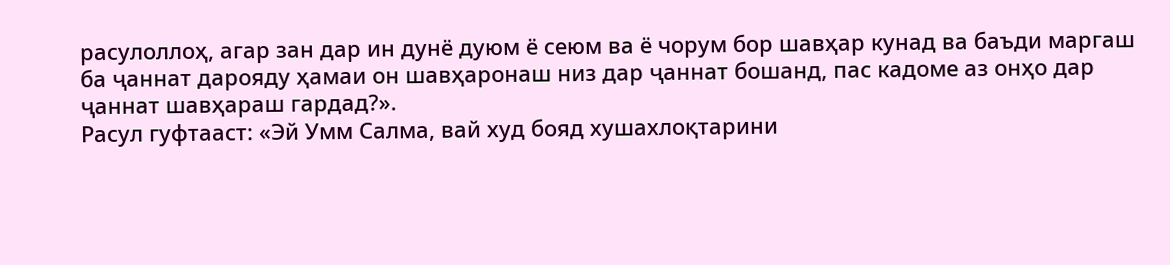расулоллоҳ, агар зан дар ин дунё дуюм ё сеюм ва ё чорум бор шавҳар кунад ва баъди маргаш ба ҷаннат дарояду ҳамаи он шавҳаронаш низ дар ҷаннат бошанд, пас кадоме аз онҳо дар ҷаннат шавҳараш гардад?».
Расул гуфтааст: «Эй Умм Салма, вай худ бояд хушахлоқтарини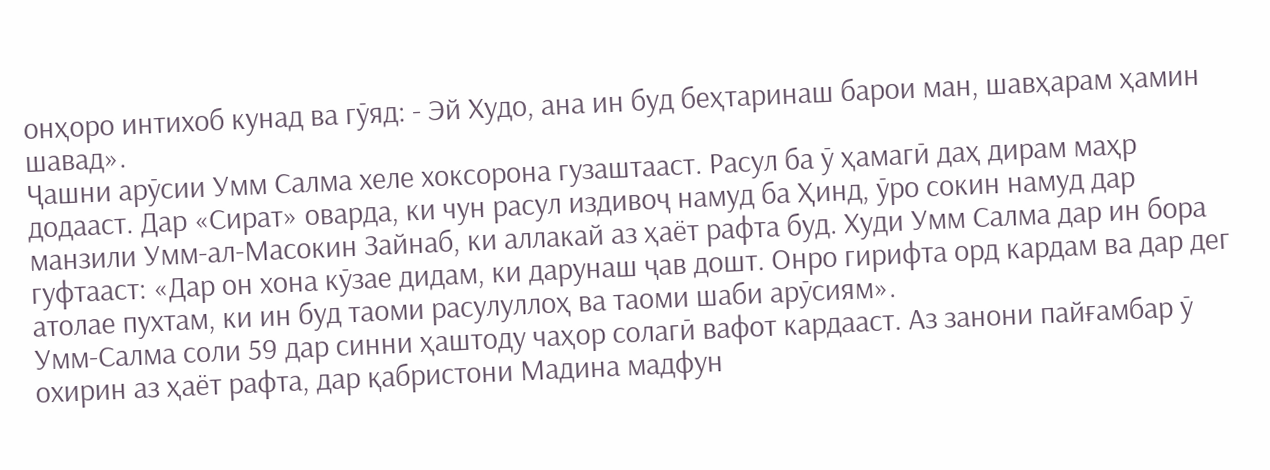онҳоро интихоб кунад ва гӯяд: - Эй Худо, ана ин буд беҳтаринаш барои ман, шавҳарам ҳамин шавад».
Ҷашни арӯсии Умм Салма хеле хоксорона гузаштааст. Расул ба ӯ ҳамагӣ даҳ дирам маҳр додааст. Дар «Сират» оварда, ки чун расул издивоҷ намуд ба Ҳинд, ӯро сокин намуд дар манзили Умм-ал-Масокин Зайнаб, ки аллакай аз ҳаёт рафта буд. Худи Умм Салма дар ин бора гуфтааст: «Дар он хона кӯзае дидам, ки дарунаш ҷав дошт. Онро гирифта орд кардам ва дар дег атолае пухтам, ки ин буд таоми расулуллоҳ ва таоми шаби арӯсиям».
Умм-Салма соли 59 дар синни ҳаштоду чаҳор солагӣ вафот кардааст. Аз занони пайғамбар ӯ охирин аз ҳаёт рафта, дар қабристони Мадина мадфун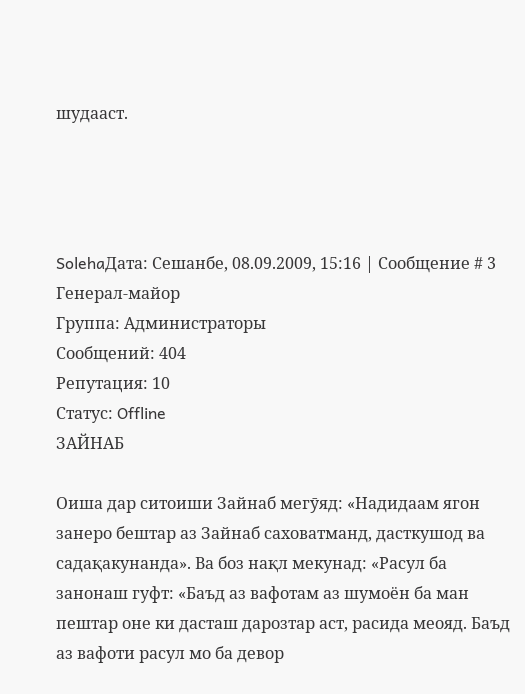шудааст.




SolehaДата: Сешанбе, 08.09.2009, 15:16 | Сообщение # 3
Генерал-майор
Группа: Администраторы
Сообщений: 404
Репутация: 10
Статус: Offline
ЗАЙНАБ

Оиша дар ситоиши Зайнаб мегӯяд: «Надидаам ягон занеро бештар аз Зайнаб саховатманд, дасткушод ва садақакунанда». Ва боз нақл мекунад: «Расул ба занонаш гуфт: «Баъд аз вафотам аз шумоён ба ман пештар оне ки дасташ дарозтар аст, расида меояд. Баъд аз вафоти расул мо ба девор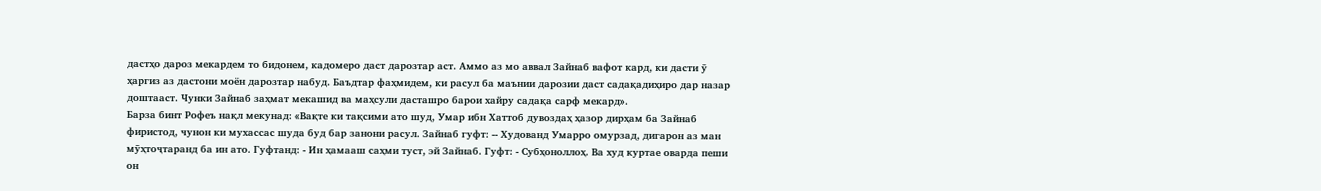дастҳо дароз мекардем то бидонем, кадомеро даст дарозтар аст. Аммо аз мо аввал Зайнаб вафот кард, ки дасти ӯ ҳаргиз аз дастони моён дарозтар набуд. Баъдтар фаҳмидем, ки расул ба маънии дарозии даст садақадиҳиро дар назар доштааст. Чунки Зайнаб заҳмат мекашид ва маҳсули дасташро барои хайру садақа сарф мекард».
Барза бинт Рофеъ нақл мекунад: «Вақте ки тақсими ато шуд, Умар ибн Хаттоб дувоздаҳ ҳазор дирҳам ба Зайнаб фиристод, чунон ки мухассас шуда буд бар занони расул. Зайнаб гуфт: -- Худованд Умарро омурзад, дигарон аз ман мӯҳтоҷтаранд ба ин ато. Гуфтанд: - Ин ҳамааш саҳми туст, эй Зайнаб. Гуфт: - Субҳоноллоҳ. Ва худ куртае оварда пеши он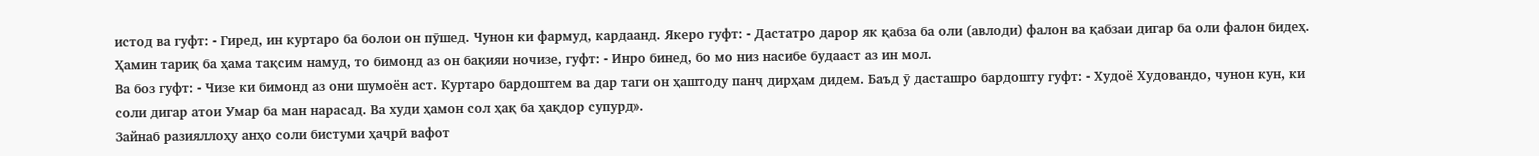истод ва гуфт: - Гиред, ин куртаро ба болои он пӯшед. Чунон ки фармуд, кардаанд. Якеро гуфт: - Дастатро дарор як қабза ба оли (авлоди) фалон ва қабзаи дигар ба оли фалон бидеҳ. Ҳамин тариқ ба ҳама тақсим намуд, то бимонд аз он бақияи ночизе, гуфт: - Инро бинед, бо мо низ насибе будааст аз ин мол.
Ва боз гуфт: - Чизе ки бимонд аз они шумоён аст. Куртаро бардоштем ва дар таги он ҳаштоду панҷ дирҳам дидем. Баъд ӯ дасташро бардошту гуфт: - Худоё Худовандо, чунон кун, ки соли дигар атои Умар ба ман нарасад. Ва худи ҳамон сол ҳақ ба ҳақдор супурд».
Зайнаб разияллоҳу анҳо соли бистуми ҳаҷрӣ вафот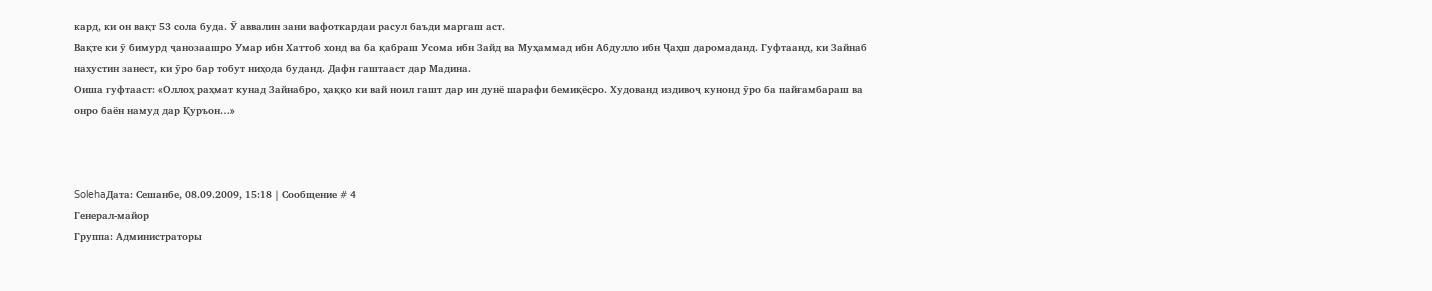кард, ки он вақт 53 сола буда. Ӯ аввалин зани вафоткардаи расул баъди маргаш аст.
Вақте ки ӯ бимурд ҷанозаашро Умар ибн Хаттоб хонд ва ба қабраш Усома ибн Зайд ва Муҳаммад ибн Абдулло ибн Ҷаҳш даромаданд. Гуфтаанд, ки Зайнаб нахустин занест, ки ӯро бар тобут ниҳода буданд. Дафн гаштааст дар Мадина.
Оиша гуфтааст: «Оллоҳ раҳмат кунад Зайнабро, ҳаққо ки вай ноил гашт дар ин дунё шарафи бемиқёсро. Худованд издивоҷ кунонд ӯро ба пайғамбараш ва онро баён намуд дар Қуръон…»



SolehaДата: Сешанбе, 08.09.2009, 15:18 | Сообщение # 4
Генерал-майор
Группа: Администраторы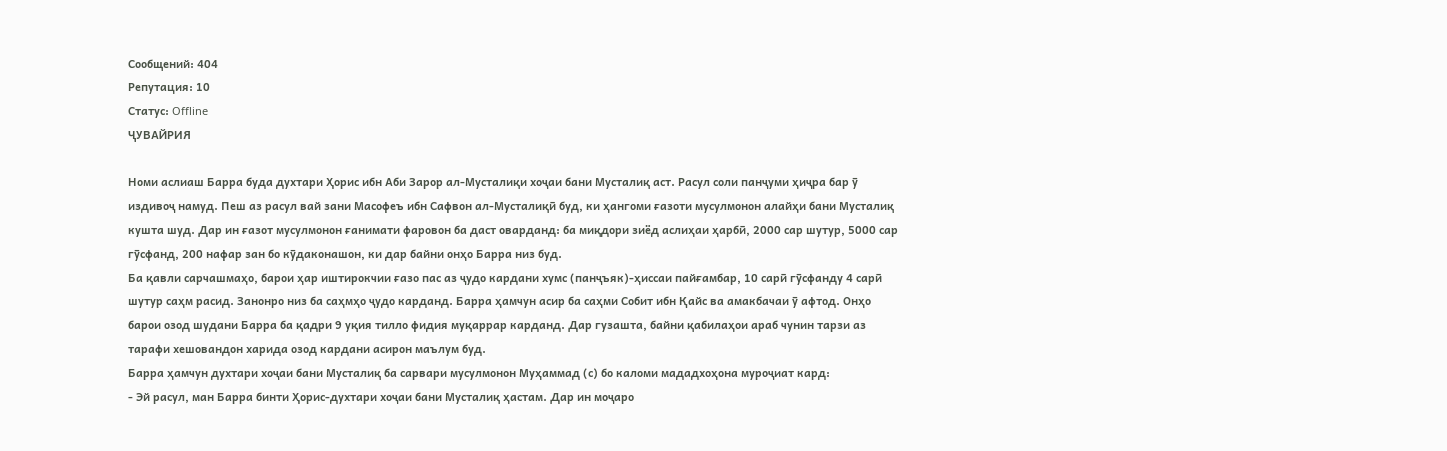Сообщений: 404
Репутация: 10
Статус: Offline
ҶУВАЙРИЯ

Номи аслиаш Барра буда духтари Ҳорис ибн Аби Зарор ал-Мусталиқи хоҷаи бани Мусталиқ аст. Расул соли панҷуми ҳиҷра бар ӯ издивоҷ намуд. Пеш аз расул вай зани Масофеъ ибн Сафвон ал-Мусталиқӣ буд, ки ҳангоми ғазоти мусулмонон алайҳи бани Мусталиқ кушта шуд. Дар ин ғазот мусулмонон ғанимати фаровон ба даст оварданд: ба миқдори зиёд аслиҳаи ҳарбӣ, 2000 сар шутур, 5000 сар гӯсфанд, 200 нафар зан бо кӯдаконашон, ки дар байни онҳо Барра низ буд.
Ба қавли сарчашмаҳо, барои ҳар иштирокчии ғазо пас аз ҷудо кардани хумс (панҷъяк)-ҳиссаи пайғамбар, 10 сарӣ гӯсфанду 4 сарӣ шутур саҳм расид. Занонро низ ба саҳмҳо ҷудо карданд. Барра ҳамчун асир ба саҳми Собит ибн Қайс ва амакбачаи ӯ афтод. Онҳо барои озод шудани Барра ба қадри 9 уқия тилло фидия муқаррар карданд. Дар гузашта, байни қабилаҳои араб чунин тарзи аз тарафи хешовандон харида озод кардани асирон маълум буд.
Барра ҳамчун духтари хоҷаи бани Мусталиқ ба сарвари мусулмонон Муҳаммад (с) бо каломи мададхоҳона муроҷиат кард:
- Эй расул, ман Барра бинти Ҳорис-духтари хоҷаи бани Мусталиқ ҳастам. Дар ин моҷаро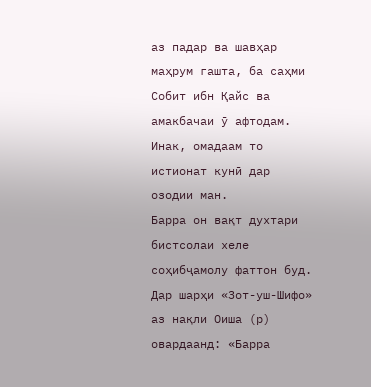аз падар ва шавҳар маҳрум гашта, ба саҳми Собит ибн Қайс ва амакбачаи ӯ афтодам. Инак, омадаам то истионат кунӣ дар озодии ман.
Барра он вақт духтари бистсолаи хеле соҳибҷамолу фаттон буд. Дар шарҳи «Зот-уш-Шифо» аз нақли Оиша (р) овардаанд: «Барра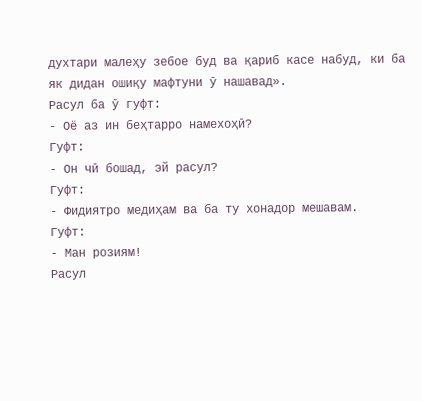духтари малеҳу зебое буд ва қариб касе набуд, ки ба як дидан ошиқу мафтуни ӯ нашавад».
Расул ба ӯ гуфт:
- Оё аз ин беҳтарро намехоҳӣ?
Гуфт:
- Он чӣ бошад, эй расул?
Гуфт:
- Фидиятро медиҳам ва ба ту хонадор мешавам.
Гуфт:
- Ман розиям!
Расул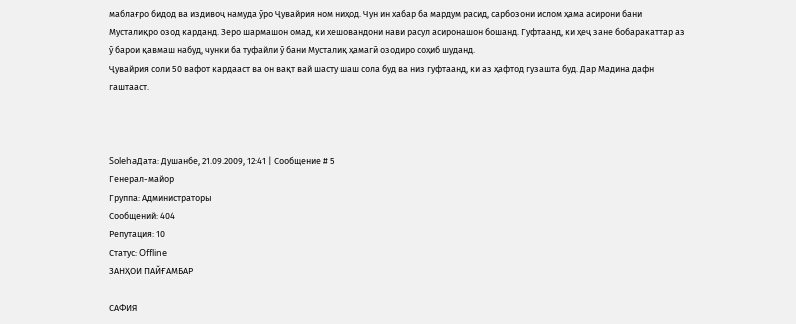маблағро бидод ва издивоҷ намуда ӯро Ҷувайрия ном ниҳод. Чун ин хабар ба мардум расид, сарбозони ислом ҳама асирони бани Мусталиқро озод карданд. Зеро шармашон омад, ки хешовандони нави расул асиронашон бошанд. Гуфтаанд, ки ҳеҷ зане бобаракаттар аз ӯ барои қавмаш набуд, чунки ба туфайли ӯ бани Мусталиқ ҳамагӣ озодиро соҳиб шуданд.
Ҷувайрия соли 50 вафот кардааст ва он вақт вай шасту шаш сола буд ва низ гуфтаанд, ки аз ҳафтод гузашта буд. Дар Мадина дафн гаштааст.



SolehaДата: Душанбе, 21.09.2009, 12:41 | Сообщение # 5
Генерал-майор
Группа: Администраторы
Сообщений: 404
Репутация: 10
Статус: Offline
ЗАНҲОИ ПАЙҒАМБАР

САФИЯ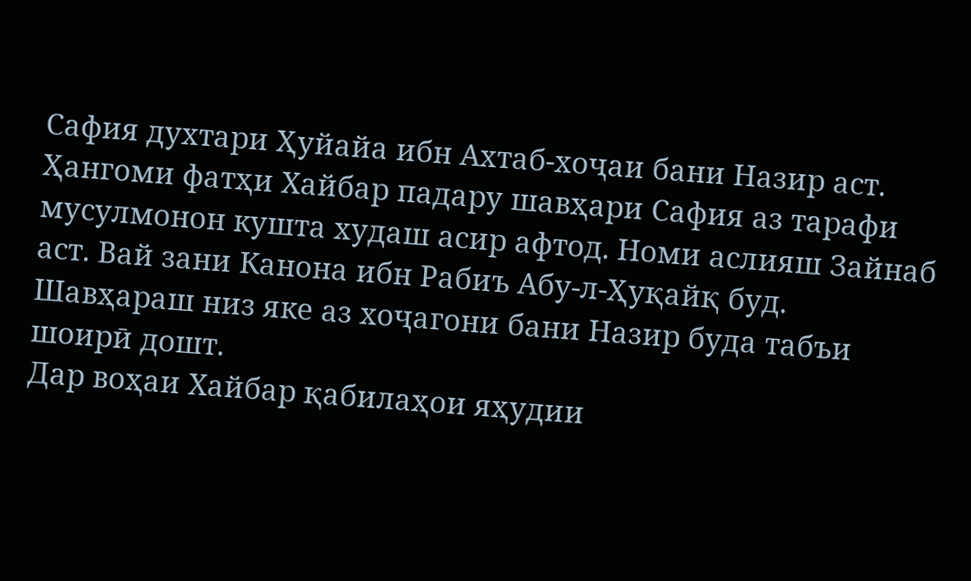Сафия духтари Ҳуйайа ибн Ахтаб-хоҷаи бани Назир аст. Ҳангоми фатҳи Хайбар падару шавҳари Сафия аз тарафи мусулмонон кушта худаш асир афтод. Номи аслияш Зайнаб аст. Вай зани Канона ибн Рабиъ Абу-л-Ҳуқайқ буд. Шавҳараш низ яке аз хоҷагони бани Назир буда табъи шоирӣ дошт.
Дар воҳаи Хайбар қабилаҳои яҳудии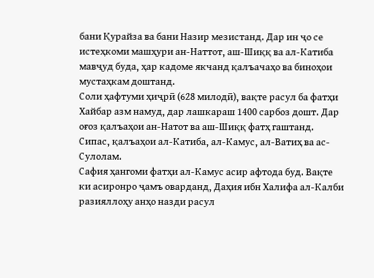бани Қурайза ва бани Назир мезистанд. Дар ин ҷо се истеҳкоми машҳури ан-Наттот, аш-Шиққ ва ал-Катиба мавҷуд буда, ҳар кадоме якчанд қалъачаҳо ва биноҳои мустаҳкам доштанд.
Соли ҳафтуми ҳиҷрӣ (628 милодӣ), вақте расул ба фатҳи Хайбар азм намуд, дар лашкараш 1400 сарбоз дошт. Дар оғоз қалъаҳои ан-Натот ва аш-Шиққ фатҳ гаштанд. Сипас, қалъаҳои ал-Катиба, ал-Камус, ал-Ватиҳ ва ас-Сулолам.
Сафия ҳангоми фатҳи ал-Камус асир афтода буд. Вақте ки асиронро ҷамъ оварданд, Даҳия ибн Халифа ал-Калби разияллоҳу анҳо назди расул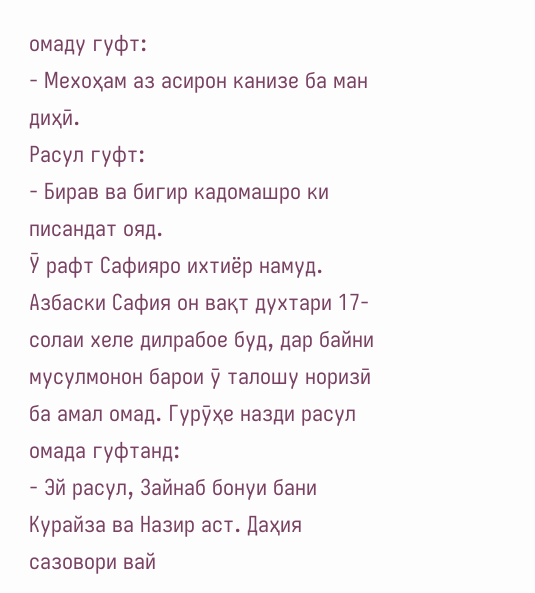омаду гуфт:
- Мехоҳам аз асирон канизе ба ман диҳӣ.
Расул гуфт:
- Бирав ва бигир кадомашро ки писандат ояд.
Ӯ рафт Сафияро ихтиёр намуд. Азбаски Сафия он вақт духтари 17-солаи хеле дилрабое буд, дар байни мусулмонон барои ӯ талошу норизӣ ба амал омад. Гурӯҳе назди расул омада гуфтанд:
- Эй расул, Зайнаб бонуи бани Курайза ва Назир аст. Даҳия сазовори вай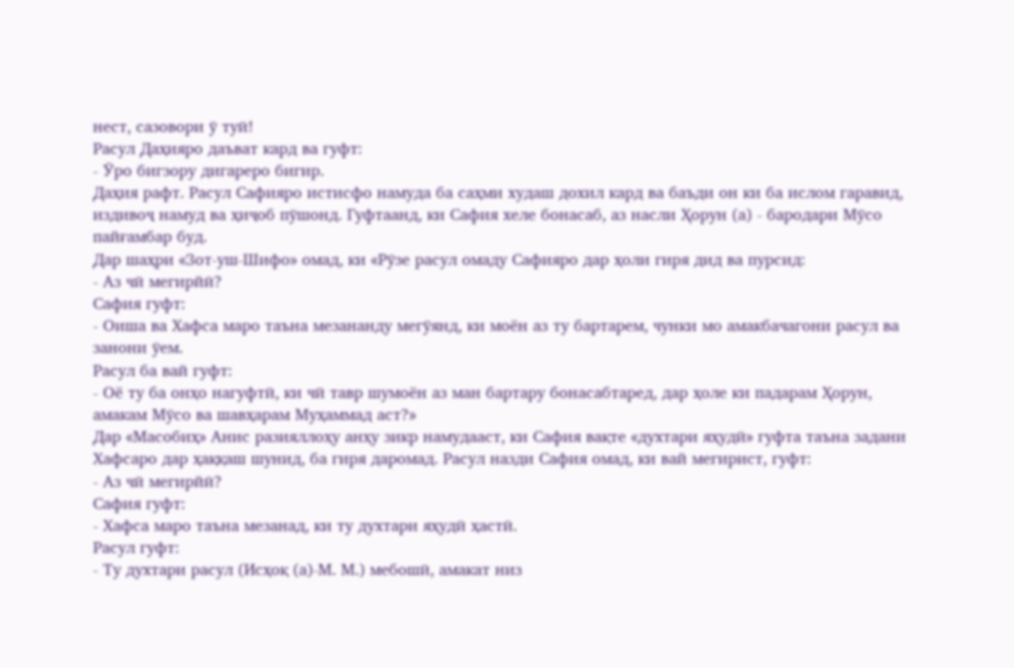нест, сазовори ӯ туӣ!
Расул Даҳияро даъват кард ва гуфт:
- Ӯро бигзору дигареро бигир.
Даҳия рафт. Расул Сафияро истисфо намуда ба саҳми худаш дохил кард ва баъди он ки ба ислом гаравид, издивоҷ намуд ва ҳиҷоб пӯшонд. Гуфтаанд, ки Сафия хеле бонасаб, аз насли Ҳорун (а) - бародари Мӯсо пайғамбар буд.
Дар шаҳри «Зот-уш-Шифо» омад, ки «Рӯзе расул омаду Сафияро дар ҳоли гиря дид ва пурсид:
- Аз чӣ мегирйӣ?
Сафия гуфт:
- Оиша ва Хафса маро таъна мезананду мегӯянд, ки моён аз ту бартарем, чунки мо амакбачагони расул ва занони ӯем.
Расул ба вай гуфт:
- Оё ту ба онҳо нагуфтӣ, ки чӣ тавр шумоён аз ман бартару бонасабтаред, дар ҳоле ки падарам Ҳорун, амакам Мӯсо ва шавҳарам Муҳаммад аст?»
Дар «Масобиҳ» Анис разияллоҳу анҳу зикр намудааст, ки Сафия вақте «духтари яҳудӣ» гуфта таъна задани Хафсаро дар ҳаққаш шунид, ба гиря даромад. Расул назди Сафия омад, ки вай мегирист, гуфт:
- Аз чӣ мегирйӣ?
Сафия гуфт:
- Хафса маро таъна мезанад, ки ту духтари яҳудӣ ҳастӣ.
Расул гуфт:
- Ту духтари расул (Исҳоқ (а)-М. М.) мебошӣ, амакат низ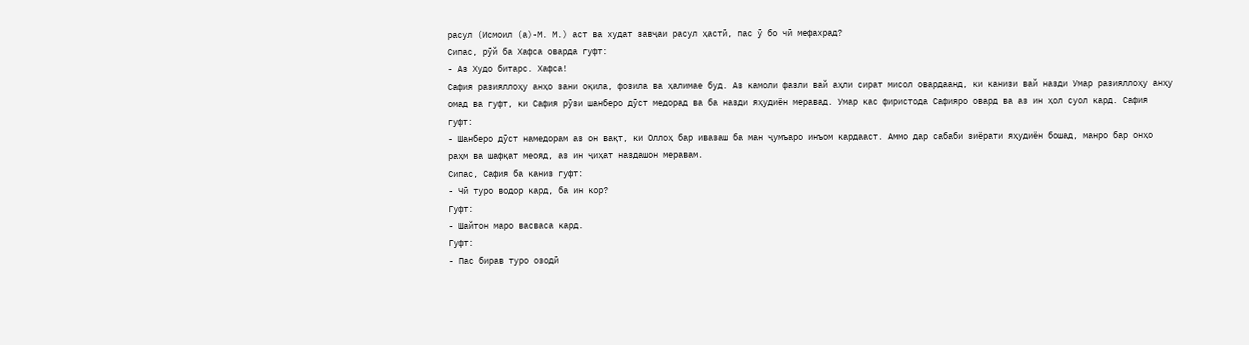расул (Исмоил (а)-М. М.) аст ва худат завҷаи расул ҳастӣ, пас ӯ бо чӣ мефахрад?
Сипас, рӯй ба Хафса оварда гуфт:
- Аз Худо битарс. Хафса!
Сафия разияллоҳу анҳо зани оқила, фозила ва ҳалимае буд. Аз камоли фазли вай аҳли сират мисол овардаанд, ки канизи вай назди Умар разияллоҳу анҳу омад ва гуфт, ки Сафия рӯзи шанберо дӯст медорад ва ба назди яҳудиён меравад. Умар кас фиристода Сафияро овард ва аз ин ҳол суол кард. Сафия гуфт:
- Шанберо дӯст намедорам аз он вақт, ки Оллоҳ бар ивазаш ба ман ҷумъаро инъом кардааст. Аммо дар сабаби зиёрати яҳудиён бошад, манро бар онҳо раҳм ва шафқат меояд, аз ин ҷиҳат наздашон меравам.
Сипас, Сафия ба каниз гуфт:
- Чӣ туро водор кард, ба ин кор?
Гуфт:
- Шайтон маро васваса кард.
Гуфт:
- Пас бирав туро озодӣ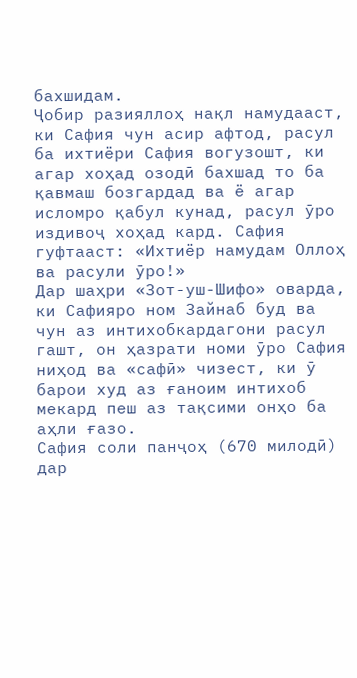бахшидам.
Ҷобир разияллоҳ нақл намудааст, ки Сафия чун асир афтод, расул ба ихтиёри Сафия вогузошт, ки агар хоҳад озодӣ бахшад то ба қавмаш бозгардад ва ё агар исломро қабул кунад, расул ӯро издивоҷ хоҳад кард. Сафия гуфтааст: «Ихтиёр намудам Оллоҳ ва расули ӯро!»
Дар шаҳри «Зот-уш-Шифо» оварда, ки Сафияро ном Зайнаб буд ва чун аз интихобкардагони расул гашт, он ҳазрати номи ӯро Сафия ниҳод ва «сафӣ» чизест, ки ӯ барои худ аз ғаноим интихоб мекард пеш аз тақсими онҳо ба аҳли ғазо.
Сафия соли панҷоҳ (670 милодӣ) дар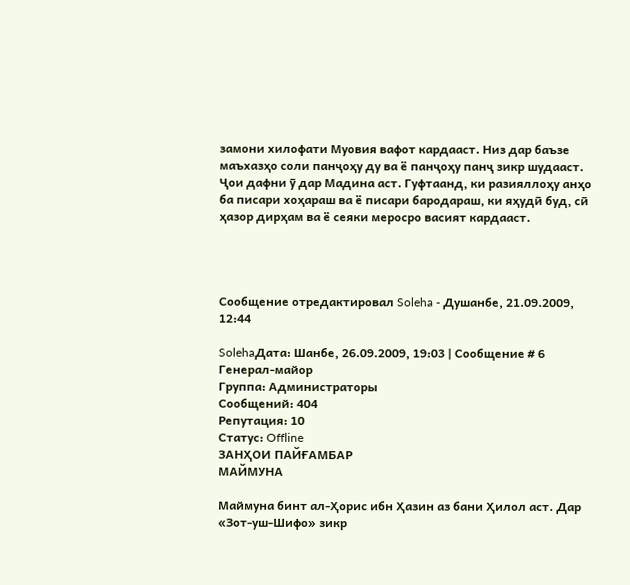замони хилофати Муовия вафот кардааст. Низ дар баъзе маъхазҳо соли панҷоҳу ду ва ё панҷоҳу панҷ зикр шудааст. Ҷои дафни ӯ дар Мадина аст. Гуфтаанд, ки разияллоҳу анҳо ба писари хоҳараш ва ё писари бародараш, ки яҳудӣ буд, сӣ ҳазор дирҳам ва ё сеяки меросро васият кардааст.




Сообщение отредактировал Soleha - Душанбе, 21.09.2009, 12:44

SolehaДата: Шанбе, 26.09.2009, 19:03 | Сообщение # 6
Генерал-майор
Группа: Администраторы
Сообщений: 404
Репутация: 10
Статус: Offline
ЗАНҲОИ ПАЙҒАМБАР
МАЙМУНА

Маймуна бинт ал-Ҳорис ибн Ҳазин аз бани Ҳилол аст. Дар «Зот-уш-Шифо» зикр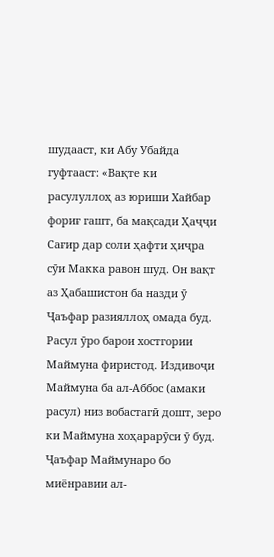шудааст, ки Абу Убайда гуфтааст: «Вақте ки расулуллоҳ аз юриши Хайбар фориғ гашт, ба мақсади Ҳаҷҷи Сағир дар соли ҳафти ҳиҷра сӯи Макка равон шуд. Он вақт аз Ҳабашистон ба назди ӯ Ҷаъфар разияллоҳ омада буд. Расул ӯро барои хостгории Маймуна фиристод. Издивоҷи Маймуна ба ал-Аббос (амаки расул) низ вобастагӣ дошт, зеро ки Маймуна хоҳарарӯси ӯ буд. Ҷаъфар Маймунаро бо миёнравии ал-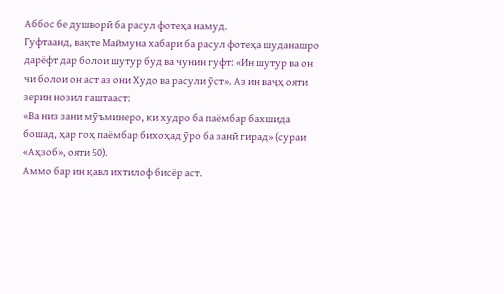Аббос бе душворӣ ба расул фотеҳа намуд.
Гуфтаанд, вақте Маймуна хабари ба расул фотеҳа шуданашро дарёфт дар болои шутур буд ва чунин гуфт: «Ин шутур ва он чи болои он аст аз они Худо ва расули ӯст». Аз ин ваҷҳ ояти зерин нозил гаштааст:
«Ва низ зани мӯъминеро, ки худро ба паёмбар бахшида бошад, ҳар гоҳ паёмбар бихоҳад ӯро ба занӣ гирад» (сураи «Аҳзоб», ояти 50).
Аммо бар ин қавл ихтилоф бисёр аст.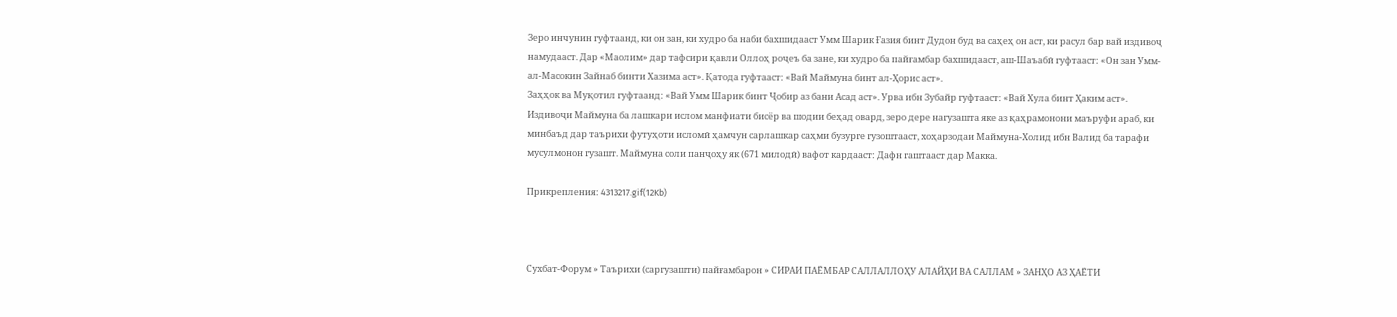Зеро инчунин гуфтаанд, ки он зан, ки худро ба наби бахшидааст Умм Шарик Ғазия бинт Дудон буд ва саҳеҳ он аст, ки расул бар вай издивоҷ намудааст. Дар «Маолим» дар тафсири қавли Оллоҳ роҷеъ ба зане, ки худро ба пайғамбар бахшидааст, аш-Шаъабӣ гуфтааст: «Он зан Умм-ал-Масокин Зайнаб бинти Хазима аст». Қатода гуфтааст: «Вай Маймуна бинт ал-Ҳорис аст».
Заҳҳок ва Муқотил гуфтаанд: «Вай Умм Шарик бинт Ҷобир аз бани Асад аст». Урва ибн Зубайр гуфтааст: «Вай Хула бинт Ҳаким аст».
Издивоҷи Маймуна ба лашкари ислом манфиати бисёр ва шодии беҳад овард, зеро дере нагузашта яке аз қаҳрамонони маъруфи араб, ки минбаъд дар таърихи футуҳоти исломӣ ҳамчун сарлашкар саҳми бузурге гузоштааст, хоҳарзодаи Маймуна-Холид ибн Валид ба тарафи мусулмонон гузашт. Маймуна соли панҷоҳу як (671 милодӣ) вафот кардааст: Дафн гаштааст дар Макка.

Прикрепления: 4313217.gif(12Kb)



Сухбат-Форум » Таърихи (саргузашти) пайғамбарон » СИРАИ ПАЁМБАР САЛЛАЛЛОҲУ АЛАЙҲИ ВА САЛЛАМ » ЗАНҲО АЗ ҲАЁТИ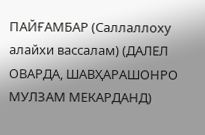ПАЙҒАМБАР (Саллаллоху алайхи вассалам) (ДАЛЕЛ ОВАРДА, ШАВҲАРАШОНРО МУЛЗАМ МЕКАРДАНД)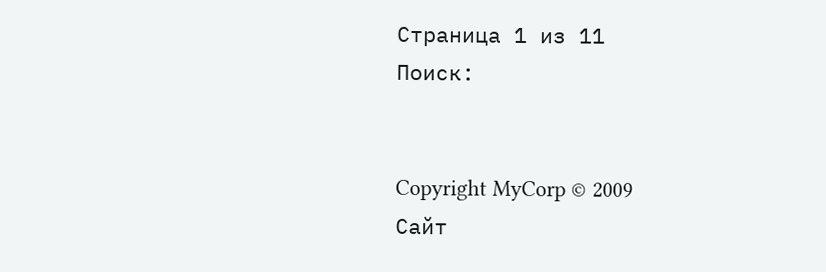Страница 1 из 11
Поиск:


Copyright MyCorp © 2009
Сайт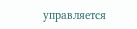управляется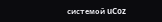системой uCoz